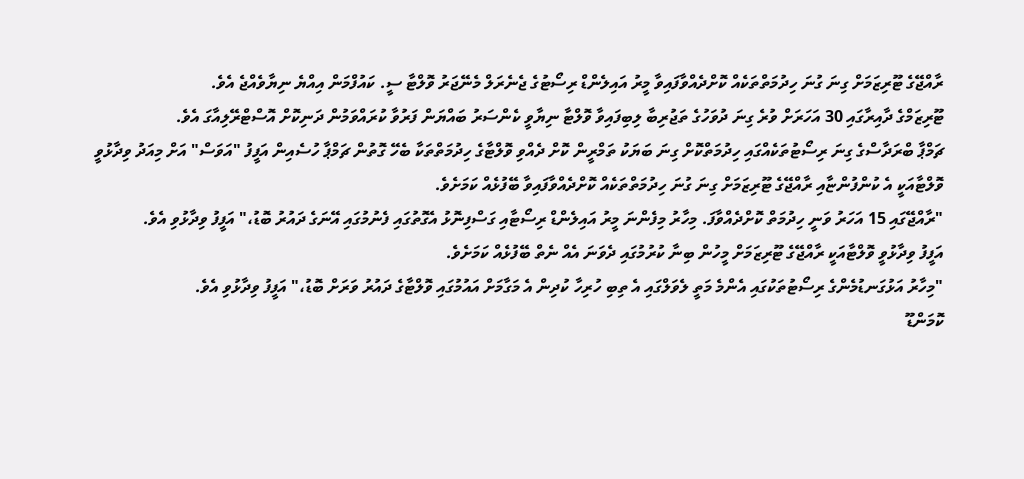ރާއްޖޭގެ ޓޫރިޒަމަށް ގިނަ ގުނަ ހިދުމަތްތަކެއް ކޮށްދެއްވާފައިވާ މީރު އައިލެންޑް ރިސޯޓުގެ ޖެނެރަލް މެނޭޖަރު ވޮލްޓާ ސީ. ކައުފްމަން އިއްޔެ ނިޔާވެއްޖެ އެވެ.
ޓޫރިޒަމްގެ ދާއިރާގައި 30 އަހަރަށް ވުރެ ގިނަ ދުވަހުގެ ތަޖުރިބާ ލިބިފައިވާ ވޮލްޓާ ނިޔާވީ ކެންސަރު ބައްޔަން ފަރުވާ ކުރައްވަމުން ދަނިކޮށް އޮސްޓްރޭލިއާގަ އެވެ.
ޗަމްޕާ ބްރަދާސްގެ ގިނަ ރިސޯޓުތަކެއްގައި ހިދުމަތްކޮށް ގިނަ ބަޔަކު ތަމްރީން ކޮށް ދެއްވި ވޮލްޓާގެ ހިދުމަތްތަކާ ބެހޭ ގޮތުން ޗަމްޕާ ހުސެއިން އަފީފު "އަވަސް" އަށް މިއަދު ވިދާޅުވީ ވޮލްޓާއަކީ އެ ކުންފުންޏާއި ރާއްޖޭގެ ޓޫރިޒަމަށް ގިނަ ގުނަ ހިދުމަތްތަކެއް ކޮށްދެއްވާފައިވާ ބޭފުޅެއް ކަމަށެވެ.
"ރާއްޖޭގައި 15 އަހަރު ވަނީ ހިދުމަތް ކޮށްދެއްވާފަ. މިހާރު މިފެންނަ މީރު އައިލެންޑް ރިސޯޓާއި ގަސްފިނޮޅު އެގޮތުގައި ފެނުމުގައި އޭނަގެ ދައުރު ބޮޑު،" އަފީފު ވިދާޅުވި އެވެ.
އަފީފު ވިދާޅުވީ ވޮލްޓާއަކީ ރާއްޖޭގެ ޓޫރިޒަމަށް މީހުން ބިނާ ކުރުމުގައި ދެވަނަ އެއް ނެތް ބޭފުޅެއް ކަމަށެވެ.
"މިހާރު އަޅުގަނޑުމެންގެ ރިސޯޓުތަކުގައި އެންމެ މަތީ ލެވަލްގައި އެ ތިބި ހުރިހާ ކުދިން އެ މަގާމަށް އައުމުގައި ވޮލްޓާގެ ދައުރު ވަރަށް ބޮޑު،" އަފީފު ވިދާޅުވި އެވެ.
ކޮމަންޑޫ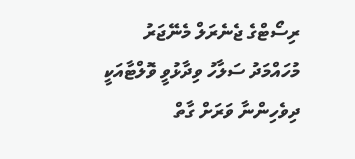ރިސޯޓްގެ ޖެނެރަލް މެނޭޖަރު މުހައްމަދު ސަލާހު ވިދާޅުވީ ވޮލްޓާއަކީ ދިވެހިންނާ ވަރަށް ގާތް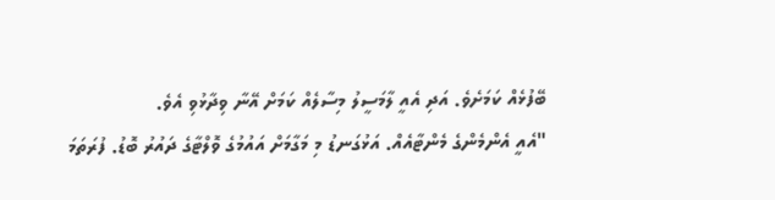ބޭފުޅެއް ކަމަށެވެ. އަދި އެއީ ލާމަސީލު މިސާލެއް ކަމަށް އޭނާ ވިދާޅުވި އެވެ.
"އެއީ އެންމެންގެ މެންޓާއެއް. އަޅުގަނޑު މި މަގާމަށް އައުމުގެ ވޮލްޓާގެ ދައުރު ބޮޑު. ފުރަތަމަ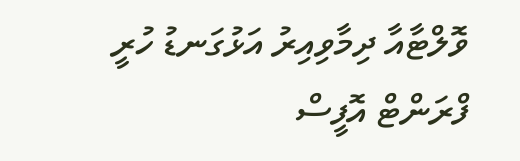ވޮލްޓާއާ ދިމާވިއިރު އަޅުގަނޑު ހުރީ ފްރަންޓް އޮފީސް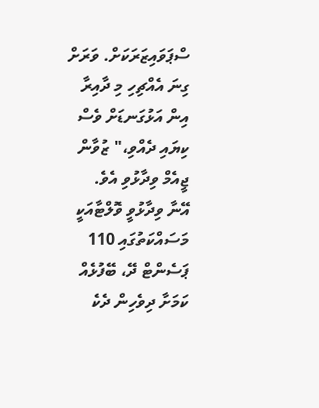ސްޕަވައިޒަރަކަށް. ވަރަށް ގިނަ އެއްޗިހި މި ދާއިރާ އިން އަޅުގަނޑަށް ވެސް ކިޔައި ދެއްވި،" ޒުވާން ޖީއެމް ވިދާޅުވި އެވެ.
އޭނާ ވިދާޅުވީ ވޮލްޓާއަކީ މަސައްކަތުގައި 110 ޕަސެންޓް ދޭ، ބޭފުޅެއް ކަމަށާ ދިވެހިން ދެކެ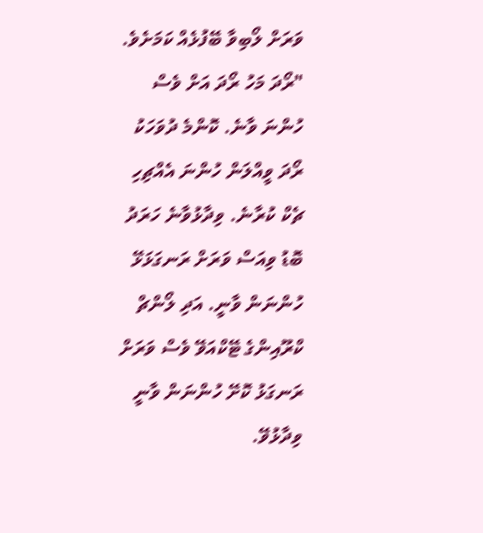ވަރަށް ލޯބިވާ ބޭފުޅެއް ކަމަށެވެ.
"ރޯދަ މަހު ރޯދަ އަށް ވެސް ހުންނަ ވާނެ. ކޮންމެ ދުވަހަކު ރޯދަ ވީއްލަން ހުންނަ އެއްޗިހި ޗެކް ކުރާނެ. ވިދާޅުވާނެ ހަރަދު ބޮޑު ވިއަސް ވަރަށް ރަނގަޅަޅޭ ހުންނަން ވާނީ. އަދި ލޯންޗް ކްރޫއިންގެ ޓޭކްއަވޭ ވެސް ވަރަށް ރަނގަޅު ކޮށޭ ހުންނަން ވާނީ ވިދާޅުވޭ.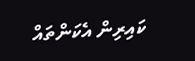ކައިރިން އެކަންތައް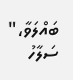ބައްލަވާ،" ސަލާހު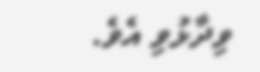ވިދާޅުވި އެވެ.